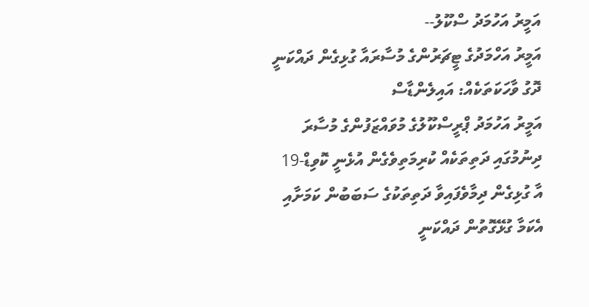އަމީރު އަހުމަދު ސްކޫލު--
އަމީރު އަހްމަދުގެ ޓީޗަރުންގެ މުސާރައާ ގުޅިގެން ދައްކަނީ ދޮގު ވާހަކަތަކެއް: އައިލެންޑާސް
އަމީރު އަހުމަދު ޕްރީސްކޫލުގެ މުވައްޒަފުންގެ މުސާރަ ދިނުމުގައި ދަތިތަކެއް ކުރިމަތިވެގެން އުޅެނީ ކޮވިޑް-19 އާ ގުޅިގެން ދިމާވެފައިވާ ދަތިތަކުގެ ސަބަބުން ކަމަށާއި އެކަމާ ގުޅޭގޮތުން ދައްކަނީ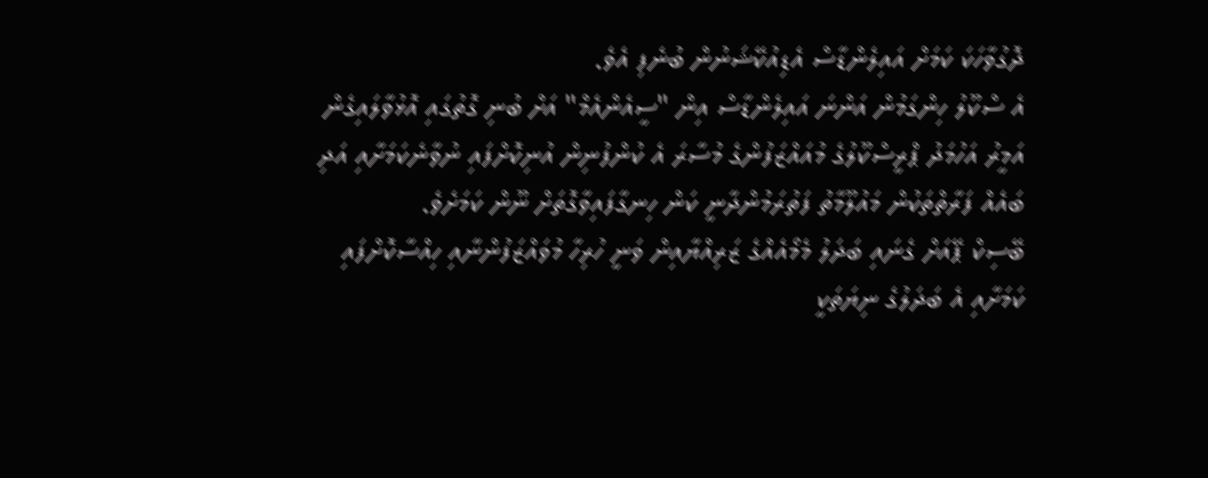ދޮގުވާހަކަ ކަމަށް އައިލެންޑާސް އެޑިއުކޭޝަނުން ބުނެފި އެވެ.
އެ ސްކޫލު ހިންގަމުން އަންނަ އައިލެންޑާސް އިން "ސީއެންއެމް" އަށް ބުނި ގޮތުގައި އޮޅުވާލައިގެން އަމީރު އަހުމަދު ޕްރީސްކޫލުގެ މުއައްޒަފުންގެ މުސާރަ އެ ކުންފުނިން އުނިކޮށްފައި ނުވާނެކަމަށާއި އަދި ބައެއް ފަރާތްތަކުން މައުލޫމާތު ފަތުރަމުންދާނީ ކަން ހިނގާފައިވާގޮތަށް ނޫން ކަމަށެވެ.
ބޭސިކް ޕޭއަށް ގެނައި ބަދަލު މެމޯއެއްގެ ޒަރިއްޔާއިން ވަނީ ހުރިހާ މުވައްޒަފުންނާއި ހިއްސާކޮށްފައި ކަމަށާއި އެ ބަދަލުގެ ނިޔަތަކީ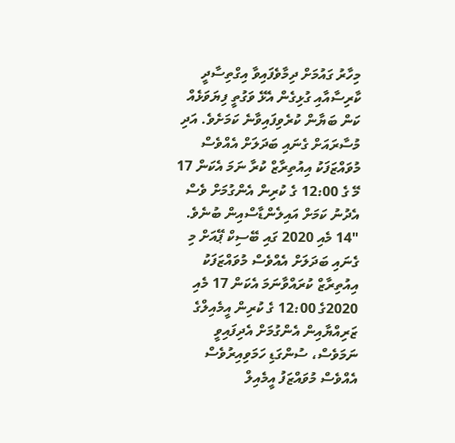މިހާރު ގައުމަށް ދިމާވެފައިވާ އިގްތިސާދީ ކާރިސާއާއި ގުޅިގެން އެޅޭ ވަގުތީ ފިޔަވަޅެއް ކަން ބަޔާން ކުރެވިފައިވާނެ ކަމަށެވެ. އަދި މުސާރައަށް ގެނައި ބަދަލަށް އެއްވެސް މުވައްޒަފަކު އިއުތިރާޒް ކުރާ ނަމަ އެކަން 17 މޭ ގެ 12:00 ގެ ކުރިން އެންގުމަށް ވެސް އެދުނު ކަމަށް އައިލެންޑާސްއިން ބުނެވެ.
"14 މެއި 2020 ގައި ބޭސިކް ޕޭއަށް މި ގެނައި ބަދަލަށް އެއްވެސް މުވައްޒަފަކު އިއުތިރާޒް ކުރައްވާނަމަ އެކަން 17 މެއި 2020ގެ 12:00 ގެ ކުރިން އީމެއިލްގެ ޒަރިއްޔާއިން އެންގުމަށް އެދިފައިވީ ނަމަވެސް، ސުންގަޑި ހަމަވިއިރުވެސް އެއްވެސް މުވައްޒަފު އީމެއިލް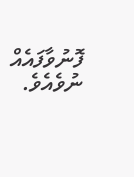ފޮނުވާފައެއް ނުވެއެވެ.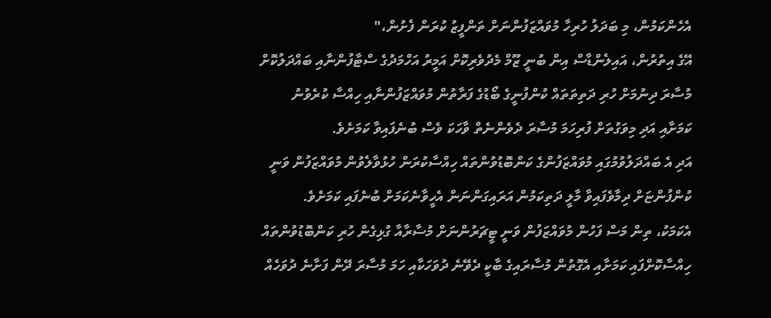އެހެންކަމުން، މި ބަދަލު ހުރިހާ މުވައްޒަފުންނަށް ތަންފީޒު ކުރަން ފެށުން،"
އޭގެ އިތުރުން، އައިލެންޑާސް އިން ބުނީ ޒޫމް މެދުވެރިކޮށް އަމީރު އަހްމަދުގެ ސްޓާފުންނާއި ބައްދަލުކޮށް މުސާރަ ދިނުމަށް ހުރި ދަތިތަތައް ކުންފުނީގެ ބޯޑުގެ ފަރާތުން މުވައްޒަފުންނާއި ހިއްސާ ކުރެވުނު ކަމަށާއި އަދި މިވަގުތަށް ފުރިހަމަ މުސާރަ ދެވެންނެތް ވާހަކަ ވެސް ބުނެފައިވާ ކަމަށެވެ.
އަދި އެ ބައްދަލުވުމުގައި މުވައްޒަފުންގެ ކަންބޮޑުވުންތައް ހިއްސާކުރަން ހުޅުވާލެވުން މުވައްޒަފުން ވަނީ ކުންފުންޏަށް ދިމާވެފައިވާ މާލީ ދަތިކަމުން އަރައިގަންނަން އެހީވާނެކަމަށް ބުނެފައި ކަމަށެވެ.
އެކަމަކު، ތިން މަސް ފަހުން މުވައްޒަފުން ވަނީ ޓީޗަރުންނަށް މުސާރާއާ ގުޅިގެން ހުރި ކަންބޮޑުވުންތައް ހިއްސާކޮށްފައި ކަމަށާއި އެގޮތުން މުސާރައިގެ ބާކީ ދެވޭނެ ދުވަހަކާއި ހަމަ މުސާރަ ދޭން ފަށާނެ ދުވަހެއް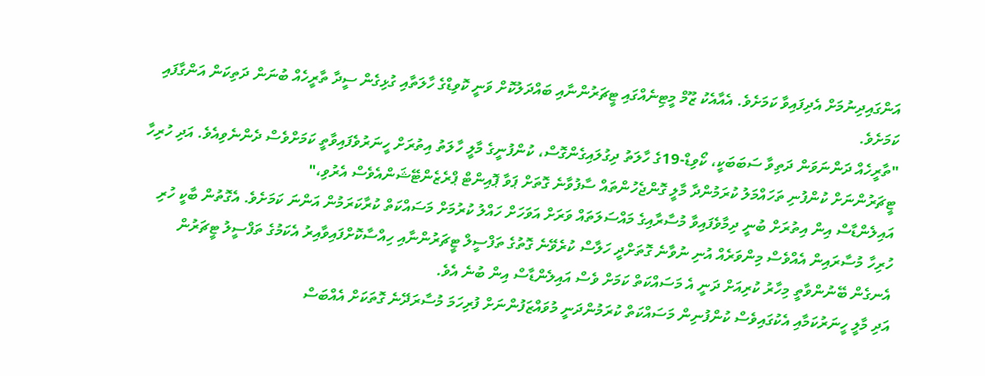އަންގައިދިނުމަށް އެދިފައިވާ ކަމަށެވެ. އެއާއެކު ޒޫމް މީޓިނެއްގައި ޓީޗަރުންނާއި ބައްދަލުކޮށް ވަނީ ކޮވިޑްގެ ހާލަތާއި ގުޅިގެން ސީދާ ތާރީހެއް ބުނަން ދަތިކަން އަންގާފައި ކަމަށެވެ.
"ތާރީހެއް ދަންނަވަން ދަތިވާ ސަބަބަކީ، ކޯވިޑް-19ގެ ހާލަތު ދިގުލައިގެންގޮސް، ކުންފުނީގެ މާލީ ހާލަތު އިތުރަށް ހީނަރުވެފައިވާތީ ކަމަށްވެސް ދެންނެވިއެވެ. އަދި ހުރިހާ ޓީޗަރުންނަށް ކުންފުނި ތަހައްމަލު ކުރަމުންދާ މާލީ ގޮންޖެހުންތައް ސާފުވާނެ ގޮތަށް ޕަވާ ޕޮއިންޓް ޕްރެޒެންޓޭޝަންއެވެސް އެރުވި،"
އައިލެންޑާސް އިން އިތުރަށް ބުނީ ދިމާވެފައިވާ މުސާރާއިގެ މައްސަލަތައް ވަރަށް އަވަހަށް ހައްލު ކުރުމަށް މަސައްކަތް ކުރާކަރަމުން އަންނަ ކަމަށެވެ. އެގޮތުން ބާކީ ހުރި ހުރިހާ މުސާރައިން އެއްވެސް މިންވަރެއް އުނި ނުވާނެ ގޮތަށްދީ ހަލާސް ކުރެވޭނެ ގޮތުގެ ތަފްސީލް ޓީޗަރުންނާއި ހިއްސާކޮށްފައިވާއިރު އެކަމުގެ ތަފްސީލު ޓީޗަރުން އެނގެން ބޭނުންވާތީ މިހާރު ކުރިއަށް ދަނީ އެ މަސައްކަތް ކަމަށް ވެސް އައިލެންޑާސް އިން ބުނެ އެވެ.
އަދި މާލީ ހީނަރުކަމާއި އެކުގައިވެސް ކުންފުނިން މަސައްކަތް ކުރަމުންދަނީ މުވައްޒަފުންނަށް ފުރިހަމަ މުސާރަދޭނެ ގޮތަކަށް އެއްބަސް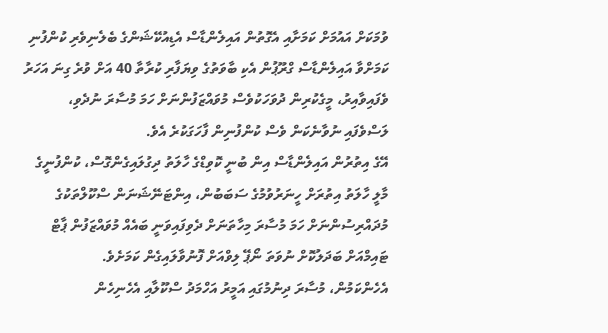ވުމަކަށް އައުމަށް ކަމަށާއި އެގޮތުން އައިލެންޑާސް އެޑިއުކޭޝަންގެ ބެލެނިވެރި ކުންފުނި ކަމަށްވާ އައިލެންޑާސް ގްރޫޕުން އެކި ބާވަތުގެ ވިޔަފާރި ކުރާތާ 40 އަށް ވުރެ ގިނަ އަހަރު ވެފައިވާއިރު، މީގެކުރިން ދުވަހަކުވެސް މުވައްޒަފުންނަށް ހަމަ މުސާރަ ނުދެވި، ލަސްވެފައި ނުވާނެކަން ވެސް ކުންފުނިން ފާހަގަކުރެ އެވެ.
އޭގެ އިތުރުން އައިލެންޑާސް އިން ބުނީ ކޮވިޑްގެ ހާލަތު ދިގުލައިގެންގޮސް، ކުންފުނީގެ މާލީ ހާލަތު އިތުރަށް ހީނަރުވުމުގެ ސަބަބުން، އިންޓަނޭޝަނަން ސްކޫލްތަކުގެ މުދައްރިސުންނަށް ހަމަ މުސާރަ މިހާތަނަށް ދެވިފައިވަނީ ބައެއް މުވައްޒަފުން ޕާޓް ޓައިމްއަށް ބަދަލުކޮށް ނުވަތަ ނޯޕޭ ލިވްއަށް ފޮނުވާލައިގެން ކަމަށެވެ.
އެހެންކަމުން، މުސާރަ ދިނުމުގައި އަމީރު އަހްމަދު ސްކޫލާއި އެހެނިހެން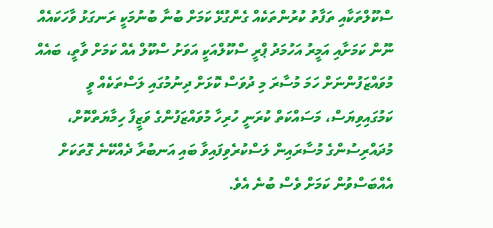ސްކޫލްތަކާއި ތަފާތު ކުރުންތަކެއް ގެންގުޅޭ ކަމަށް ބުނާ ބުނުމަކީ ރަނގަޅު ވާހަކައެއް ނޫން ކަމަށާއި އަމީރު އަހުމަދު ޕްރީ ސްކޫލްއަކީ އަވަށު ސްކޫލް އެއް ކަމަށް ވާތީ، ބައެއް މުވައްޒަފުންނަށް ހަމަ މުސާރަ މި ދުވަސް ކޮޅަށް ދިނުމުގައި ލަސްތަކެއް ވީ ކަމުގައިވިޔަސް، މަސައްކަތް ކުރަނީ ހުރިހާ މުވައްޒަފުންގެ ވަޒީފާ ހިމާޔަތްކޮށް، މުދައްރިސުންގެ މުސާރައިން ލަސްކުރެވިފައިވާ ބައި އަނބުރާ ދެއްކޭނެ ގޮތަކަށް އެއްބަސްވުން ކަމަށް ވެސް ބުނެ އެވެ.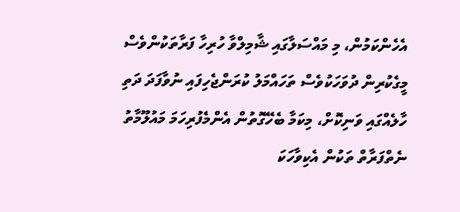އެހެންކަމުން، މި މައްސަލާގައި ޝާމިލްވާ ހުރިހާ ފަރާތަކުންވެސް މީގެކުރިން ދުވަހަކުވެސް ތަހައްމަލު ކުރަންޖެހިފައި ނުވާފަދަ ދަތި ހާލެއްގައި ވަނިކޮށް، މިކަމާ ބެހޭގޮތުން އެންމެފުރިހަމަ މައުލޫމާތު ނެތްފަރާތް ތަކުން އެކިވާހަކަ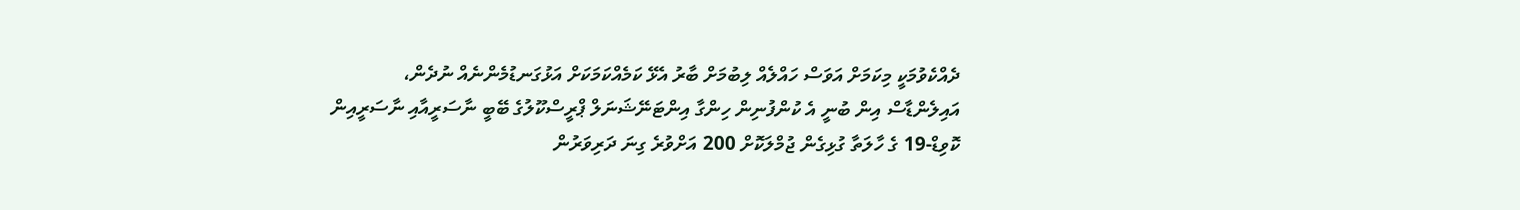ދެއްކެވުމަކީ މިކަމަށް އަވަސް ހައްލެއް ލިބުމަށް ބާރު އެޅޭ ކަމެއްކަމަކަށް އަޅުގަނޑުމެންނެއް ނުދެން،
އައިލެންޑާސް އިން ބުނީ އެ ކުންފުނިން ހިންގާ އިންޓަނޭޝަނަލް ޕްރީސްކޫލުގެ ބޭބީ ނާސަރީއާއި ނާސަރީއިން ކޮވިޑް-19 ގެ ހާލަތާ ގުޅިގެން ޖުމްލަކޮށް 200 އަށްވުރެ ގިނަ ދަރިވަރުން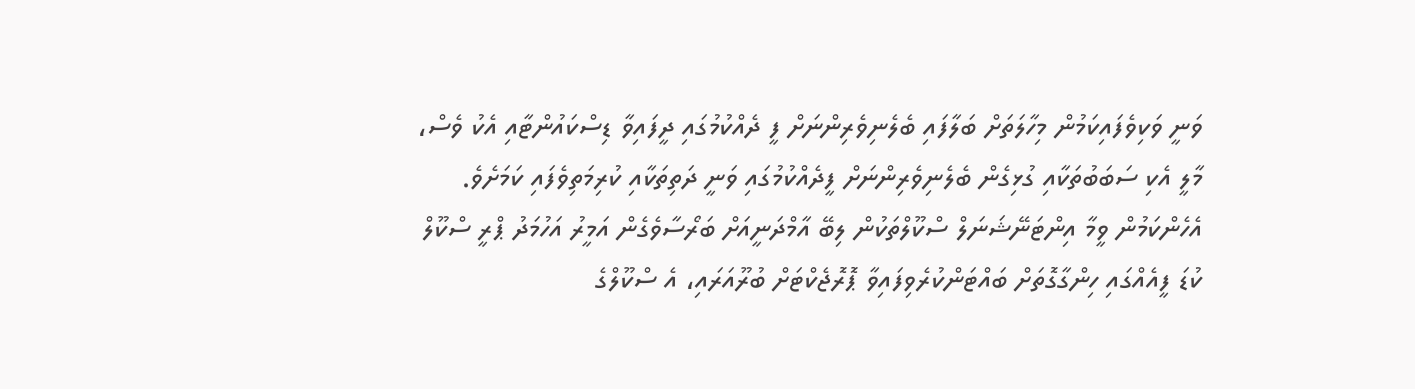ވަނީ ވަކިވެފައިކަމުން މިހާލަތަށް ބަލާފައި ބެލެނިވެރިންނަށް ފީ ދެއްކުމުގައި ދީފައިވާ ޑިސްކައުންޓާއި އެކު ވެސް، މާލީ އެކި ސަބަބުތަކާއި ގުޅިގެން ބެލެނިވެރިންނަށް ފީދެއްކުމުގައި ވަނީ ދަތިތަކާއި ކުރިމަތިވެފައި ކަމަށެވެ.
އެހެންކަމުން ވީމާ އިންޓަނޭޝަނަލް ސްކޫލްތަކުން ލިބޭ އާމްދަނީއަށް ބަރޯސާވެގެން އަމީރު އަހުމަދު ޕްރީ ސްކޫލް ކުޑަ ފީއެއްގައި ހިންގާގޮތަށް ބައްޓަންކުރެވިފައިވާ ޕޮރޮޖެކްޓަށް ބުރޫއަރައި، އެ ސްކޫލްގެ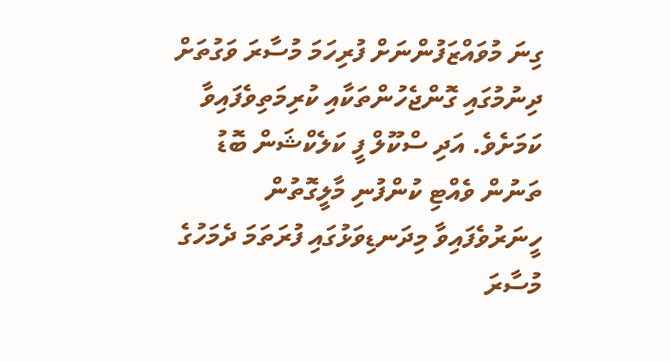ގިނަ މުވައްޒަފުންނަށް ފުރިހަމަ މުސާރަ ވަގުތަށް ދިނުމުގައި ގޮންޖެހުންތަކާއި ކުރިމަތިވެފައިވާ ކަމަށެވެ. އަދި ސްކޫލް ފީ ކަލެކްޝަން ބޮޑު ތަނުން ވެއްޓި ކުންފުނި މާލީގޮތުން ހީނަރުވެފައިވާ މިދަނޑިވަޅުގައި ފުރަތަމަ ދެމަހުގެ މުސާރަ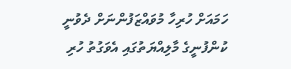ހަމައަށް ހުރިހާ މުވައްޒަފުންނަށް ދެވުނީ ކުންފުނީގެ މާލިއްޔަތުގައި އެވަގުތު ހުރި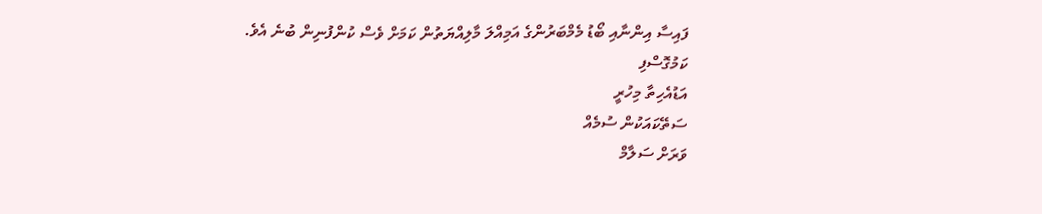ފައިސާ އިންނާއި ބޯޑު މެމްބަރުންގެ އަމިއްލަ މާލިއްޔަތުން ކަމަށް ވެސް ކުންފުނިން ބުނެ އެވެ.
ކަމުގޮސްފި
އަޑުއެހިތާ މިހުރީ
ސަތޭކައަކުން ސުމެއް
ވަރަށް ސަލާމް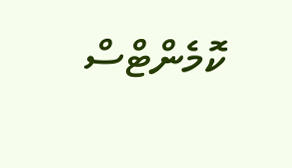ކޮމެންޓްސް